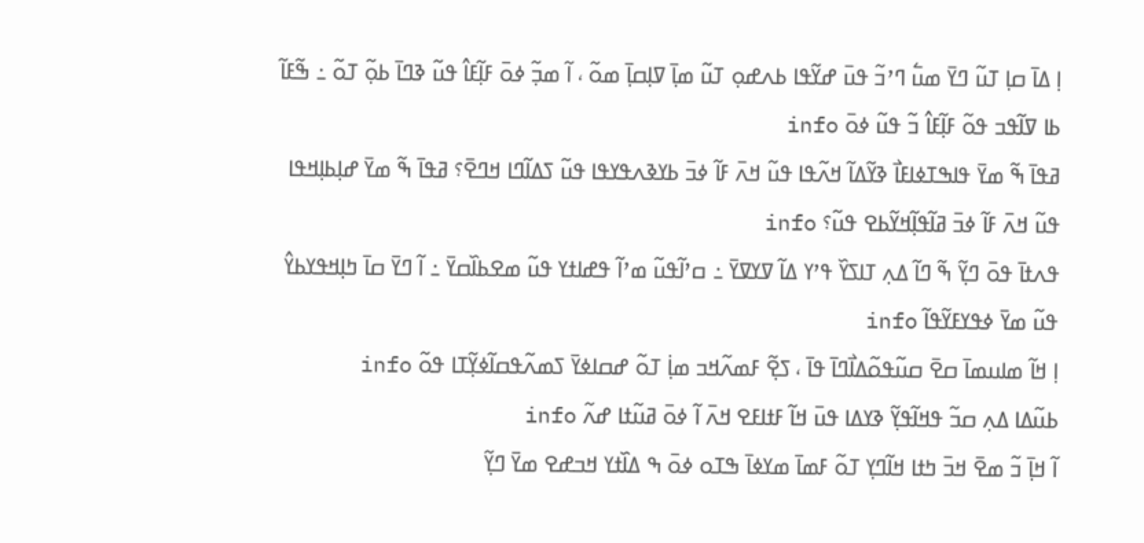ߊ߲ ߡߊ߫ ߛߊ߲ ߠߎ߬ ߣߌ߫ ߘߎ߱ ߣߴߏ߬ ߟߎ߫ ߝߌ߬ߟߊ ߕߍߝߋ߲ ߠߎ߬ ߘߊ߲߫ ߜߊ߲ߛߊ߲߫ ߘߋ߬ ، ߊ߬ ߘߏ߲߬ ߦߋ߫ ߓߊ߲߬ߓߊ߮ ߟߎ߬ ߢߣߊ߫ ߕߋ߲߬ ߠߋ߬ ߸ ߒ߬ߓߊ߬ ߕߊ ߜߊ߬ߟߏ ߟߋ߬ ߓߊ߲߬ߓߊ߮ ߏ߬ ߟߎ߬ ߦߋ߫ info
ߥߟߊ߫ ߒ߬ ߘߌ߫ ߟߊߒߠߦߊߓߊ߯ ߢߌ߬ߡߊ߬ ߞߍ߬ߟߊ ߟߎ߬ ߞߍ߫ ߓߊ߬ ߦߏ߫ ߕߌߢߍߟߌߟߊ ߟߎ߬ ߖߡߊ߬ߣߊ ߞߣߐ߫؟ ߥߟߊ߫ ߒ߬ ߘߌ߫ ߝߊ߲ߕߊ߲ߞߟߊ ߟߎ߬ ߞߍ߫ ߓߊ߬ ߦߏ߫ ߥߊ߬ߟߊ߲߬ߞߌ߬ߕߐ ߟߎ߬؟ info
ߟߍߙߊ߫ ߟߋ߫ ߣߌ߲߬ ߒ߬ ߣߊ߬ ߡߍ߲ ߠߊߖߌ߰ ߟߴߌ ߡߊ߬ ߜߌߜߌ߫ ߸ ߛߴߊ߬ߟߎ߬ ߘߴߊ߬ ߟߝߊߙߌ ߟߎ߬ ߘߐߕߊ߰ߛߌ߫ ߸ ߊ߬ ߣߌ߫ ߛߊ߫ ߤߊ߲ߞߟߌߕߌ߮ ߟߎ߬ ߘߌ߫ ߦߟߌߓߌ߬ߟߊ߬ info
ߊ߲ ߞߊ߬ ߘߊߎߘߊ߫ ߛߐ߫ ߛߎ߬ߟߋ߬ߡߊ߯ߣߊ߫ ߟߊ߫ ، ߖߐ߲߬ ߓߘߍ߬ߞߏ ߘߊ߲߭ ߠߋ߬ ߝߛߊߦߌ߫ ߖߘߍ߬ߟߛߊ߬ߦߌ߲߬ߠߊ ߟߋ߬ info
ߕߎ߬ߡߊ ߡߍ߲ ߛߏ߬ ߟߞߊ߬ߟߌ߲߬ ߢߌߡߊ ߟߎ߫ ߞߊ߬ ߓߙߊߓߐ ߞߍ߫ ߊ߬ ߦߋ߫ ߥߎ߬ߙߊ ߝߍ߬ info
ߊ߬ ߞߊ߲߫ ߏ߬ ߘߐ߫ ߞߏ߫ ߤߙߊ ߞߊ߬ߣߌ߲ ߠߋ߬ ߓߘߊ߫ ߘߌߦߊ߫ ߒߠߋ ߦߋ߫ ߒ ߡߊ߰ߙߌ ߞߏߝߐ ߘߌ߫ ߣߌ߲߬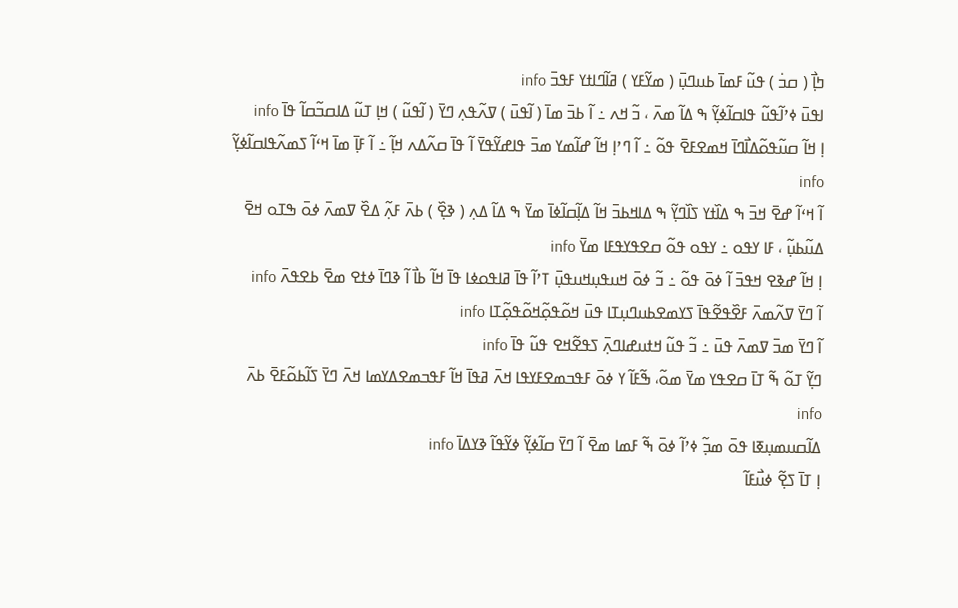ߤߊ߲߯ ( ߛߏ߭ ) ߟߎ߬ ߓߘߊ߫ ߕߎߣߎ߲߫ ( ߘߌ߬ߓߌ ) ߥߊ߬ߣߊߙߌ ߓߟߏ߫ info
ߊߟߎ߫ ߦߴߊ߬ߟߎ߬ ߟߊߛߊ߬ߦߌ߲߬ ߒ ߡߊ߬ ߘߍ߫ ، ߏ߬ ߞߍ ߸ ߊ߬ ߕߏ߫ ߘߊ߫ ( ߊ߬ߟߎ߫ ) ߜߍ߬ߟߍ߲ ߣߌ߫ ( ߊ߬ߟߎ߬ ) ߞߊ߲ ߠߎ߬ ߡߊߛߏ߬ߛߊ߬ ߟߊ߫ info
ߊ߲ ߞߊ߬ ߛߎ߬ߟߋ߬ߡߊ߯ߣߊ߫ ߞߘߐߓߐ߫ ߟߋ߬ ߸ ߊ߬ ߣߴߊ߲ ߞߊ߬ ߝߊ߬ߘߌ ߘߏ߫ ߟߊߝߌ߬ߟߌ߫ ߊ߬ ߟߊ߫ ߛߍ߬ߡߍ ߞߊ߲߬ ߸ ߊ߬ ߓߊ߲߫ ߘߊ߫ ߞߵߊ߬ ߖߘߍ߬ߟߊߛߊ߬ߦߌ߲߬ info
ߊ߬ ߞߵߊ߬ ߝߐ߫ ߞߏ߫ ߒ ߡߊ߰ߙߌ ߖߊ߰ߣߌ߲߬ ߒ ߡߊߞߕߏ߫ ߞߊ߬ ߡߊ߲߬ߛߊ߬ߦߊ߫ ߘߌ߫ ߒ ߡߊ߬ ߡߍ߲ ( ߢߐ߲߰ ) ߕߍ߫ ߓߍ߲߬ ߡߐ߰ ߜߘߍ߫ ߦߋ߫ ߒߠߋ ߞߐ߫ ߡߎ߬ߕߎ߲߬ ، ߓߊ ߌߟߋ ߸ ߌߟߋ ߟߋ߬ ߛߐߟߌߟߓߊ ߘߌ߫ info
ߊ߲ ߞߊ߬ ߝߢߐ ߞߟߏ߫ ߊ߬ ߦߋ߫ ߟߋ߬ ߸ ߏ߬ ߦߋ߫ ߞߎߟߎ߲ߞߎߟߎ߲߫ ߠߴߊ߬ ߟߊ߫ ߥߊߟߋߦߊ ߟߊ߫ ߞߊ߬ ߕߊ߯ ߊ߬ ߢߣߊ߫ ߦߙߐ ߘߐ߫ ߕߐߟߍ߫ info
ߊ߬ ߣߌ߫ ߜߍ߬ߘߍ߫ ߓߐ߰ߟߐ߬ߟߊ߫ ߖߌߘߐߕߎߣߎ߲ߠߊ ߟߎ߫ ߞߋ߬ߟߋ߲߬ߞߋ߬ߟߋ߲߬ߠߊ info
ߊ߬ ߣߌ߫ ߘߏ߫ ߜߘߍ߫ ߟߎ߫ ߸ ߏ߬ ߟߎ߬ ߞߙߎߝߊߣߍ߲߫ ߖߟߐ߬ߞߐ ߟߎ߬ ߟߊ߫ info
ߣߌ߲߬ ߠߋ߬ ߒ߬ ߠߊ߫ ߛߐߟߌ ߘߌ߫ ߘߋ߬، ߒ߬ߓߊ߬ ߌ ߦߋ߫ ߓߟߏߘߐߓߌߟߊ ߞߍ߫ ߥߟߊ߫ ߞߊ߬ ߓߟߏߘߐߡߌߘߊ ߞߍ߫ ߣߌ߫ ߖߊ߬ߕߋ߬ߓߐ߫ ߕߍ߫ info
ߡߊ߬ߛߎߘߎ߲ߧߊ ߟߋ߫ ߘߏ߲߬ ߦߴߊ߬ ߦߋ߫ ߒ߬ ߓߘߊ ߘߐ߫ ߊ߬ ߣߌ߫ ߛߊ߬ߦߌ߲߬ ߦߌ߬ߟߊ߬ ߢߌߡߊ߫ info
ߊ߲ ߠߊ߫ ߖߐ߲߬ ߦߎ߯ߓߊ߬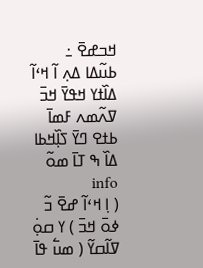ߞߏߝߐ߫ ߸ ߕߎ߬ߡߊ ߡߍ߲ ߊ߬ ߞߵߊ߬ ߡߊ߰ߙߌ ߞߟߌ߫ ߞߏ߫ ߜߍ߬ߘߍ ߓߘߊ߫ ߕߙߐ ߣߌ߫ ߖߊ߲߰ߞߕߊ ߡߊ߰ ߒ ߠߊ߫ ߘߋ߬ info
( ߊ߲ ߞߵߊ߬ ߝߐ߫ ߏ߬ ߦߋ߫ ߞߏ߫ ) ߌ ߛߋ߲߭ ߜߊ߬ߛߌ߬ ( ߘߎ߱ ߟߊ߫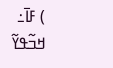) ߓߊ߫߸ ߞߏ߬ߟߌ߬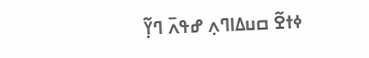ߦߙߐ߬ ߛߎߡߊߣߍ߲ ߝߟߍ߫ ߣߌ߲߬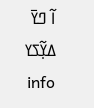ߊ߬ ߣߌ߫ ߡߌ߲߬ߖߌ info